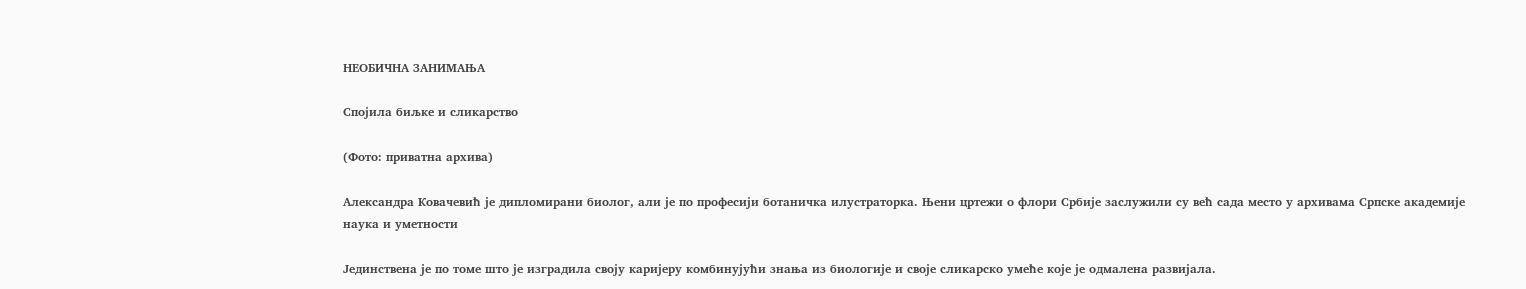НЕОБИЧНА ЗАНИМАЊА

Спојила биљке и сликарство

(Фото: приватна архива)

Александра Ковачевић је дипломирани биолог, али је по професији ботаничка илустраторка. Њени цртежи о флори Србије заслужили су већ сада место у архивама Српске академије наука и уметности

Јединствена је по томе што је изградила своју каријеру комбинујући знања из биологије и своје сликарско умеће које је одмалена развијала.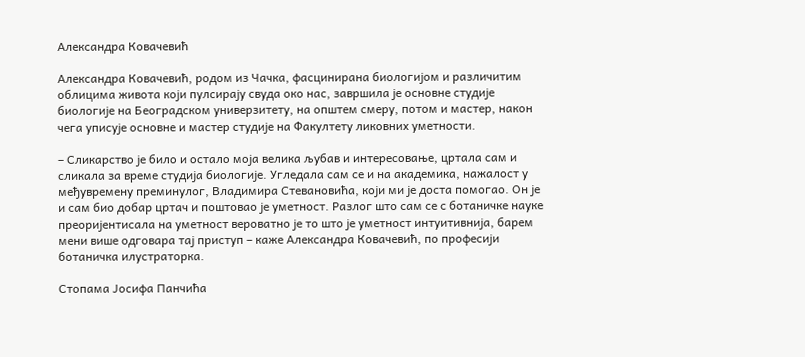Александра Ковачевић

Александра Ковачевић, родом из Чачка, фасцинирана биологијом и различитим облицима живота који пулсирају свуда око нас, завршила је основне студије биологије на Београдском универзитету, на општем смеру, потом и мастер, након чега уписује основне и мастер студије на Факултету ликовних уметности.

– Сликарство је било и остало моја велика љубав и интересовање, цртала сам и сликала за време студија биологије. Угледала сам се и на академика, нажалост у међувремену преминулог, Владимира Стевановића, који ми је доста помогао. Он је и сам био добар цртач и поштовао је уметност. Разлог што сам се с ботаничке науке преоријентисала на уметност вероватно је то што је уметност интуитивнија, барем мени више одговара тај приступ – каже Александра Ковачевић, по професији ботаничка илустраторка.

Стопама Јосифа Панчића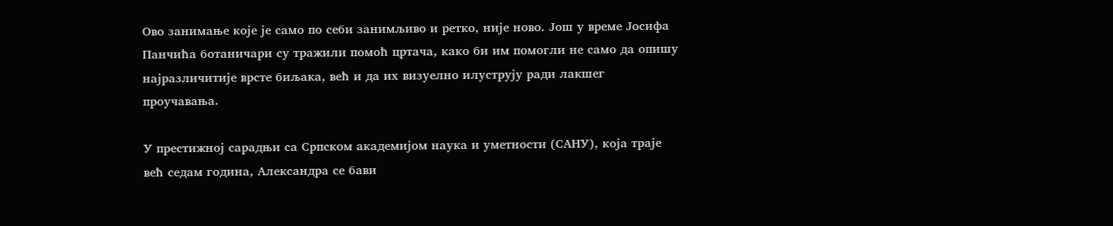Ово занимање које је само по себи занимљиво и ретко, није ново. Још у време Јосифа Панчића ботаничари су тражили помоћ цртача, како би им помогли не само да опишу најразличитије врсте биљака, већ и да их визуелно илуструју ради лакшег проучавања.

У престижној сарадњи са Српском академијом наука и уметности (САНУ), која траје већ седам година, Александра се бави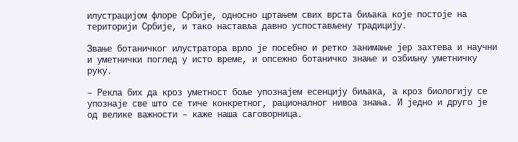илустрацијом флоре Србије, односно цртањем свих врста биљака које постоје на територији Србије, и тако наставља давно успостављену традицију.

Звање ботаничког илустратора врло је посебно и ретко занимање јер захтева и научни и уметнички поглед у исто време, и опсежно ботаничко знање и озбиљну уметничку руку.

– Рекла бих да кроз уметност боље упознајем есенцију биљака, а кроз биологију се упознаје све што се тиче конкретног, рационалног нивоа знања. И једно и друго је од велике важности – каже наша саговорница.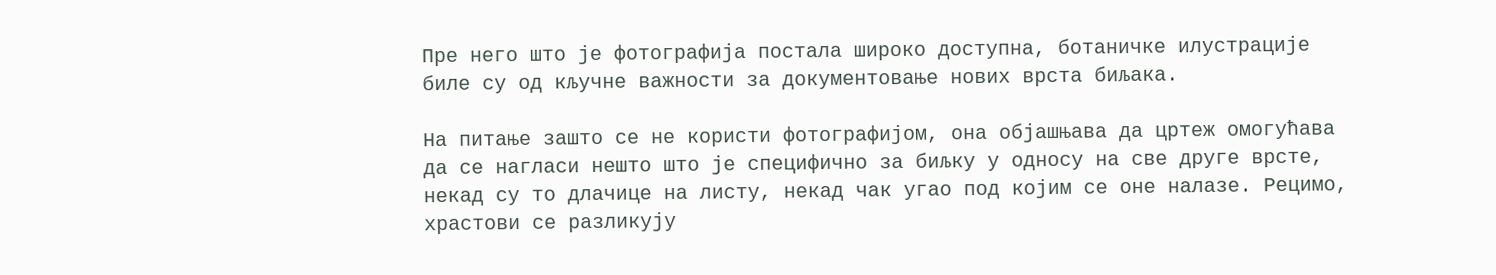Пре него што је фотографија постала широко доступна, ботаничке илустрације биле су од кључне важности за документовање нових врста биљака.

На питање зашто се не користи фотографијом, она објашњава да цртеж омогућава да се нагласи нешто што је специфично за биљку у односу на све друге врсте, некад су то длачице на листу, некад чак угао под којим се оне налазе. Рецимо, храстови се разликују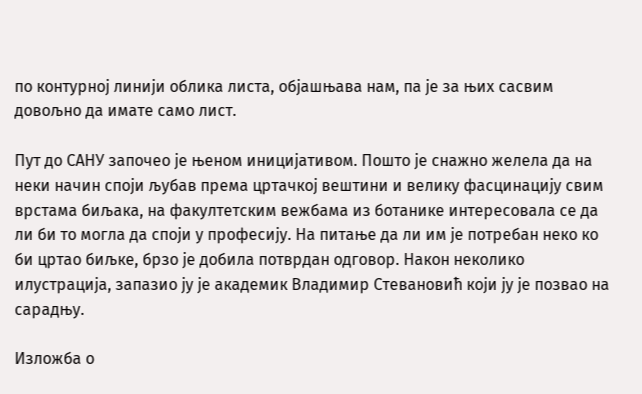по контурној линији облика листа, објашњава нам, па је за њих сасвим довољно да имате само лист.

Пут до САНУ започео је њеном иницијативом. Пошто је снажно желела да на неки начин споји љубав према цртачкој вештини и велику фасцинацију свим врстама биљака, на факултетским вежбама из ботанике интересовала се да ли би то могла да споји у професију. На питање да ли им је потребан неко ко би цртао биљке, брзо је добила потврдан одговор. Након неколико илустрација, запазио ју је академик Владимир Стевановић који ју је позвао на сарадњу.

Изложба о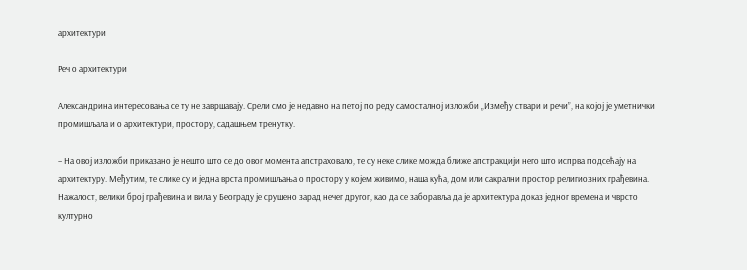архитектури

Реч о архитектури

Александрина интересовања се ту не завршавају. Срели смо је недавно на петој по реду самосталној изложби „Између ствари и речи”, на којој је уметнички промишљала и о архитектури, простору, садашњем тренутку.

– На овој изложби приказано је нешто што се до овог момента апстраховало, те су неке слике можда ближе апстракцији него што испрва подсећају на архитектуру. Међутим, те слике су и једна врста промишљања о простору у којем живимо, наша кућа, дом или сакрални простор религиозних грађевина. Нажалост, велики број грађевина и вила у Београду је срушено зарад нечег другог, као да се заборавља да је архитектура доказ једног времена и чврсто културно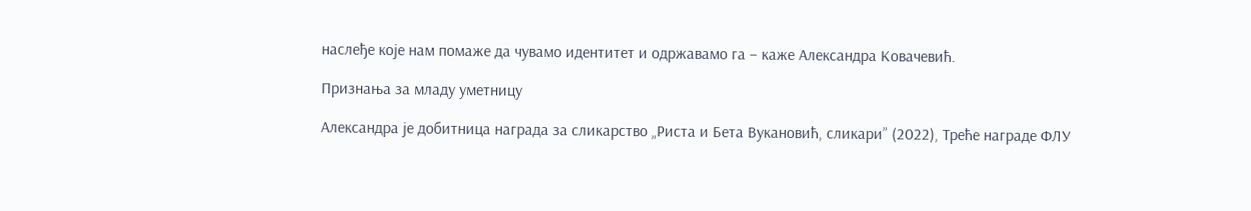наслеђе које нам помаже да чувамо идентитет и одржавамо га – каже Александра Ковачевић.

Признања за младу уметницу

Александра је добитница награда за сликарство „Риста и Бета Вукановић, сликари” (2022), Треће награде ФЛУ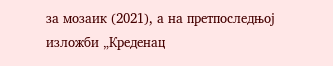за мозаик (2021), а на претпоследњој изложби „Креденац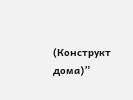(Конструкт дома)”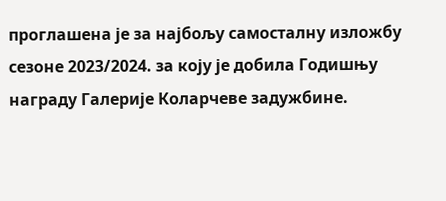проглашена је за најбољу самосталну изложбу сезоне 2023/2024. за коју је добила Годишњу награду Галерије Коларчеве задужбине.